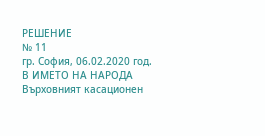РЕШЕНИЕ
№ 11
гр. София, 06.02.2020 год.
В ИМЕТО НА НАРОДА
Върховният касационен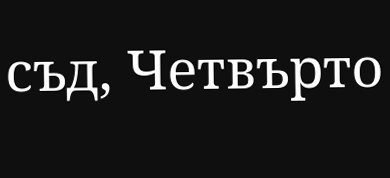съд, Четвърто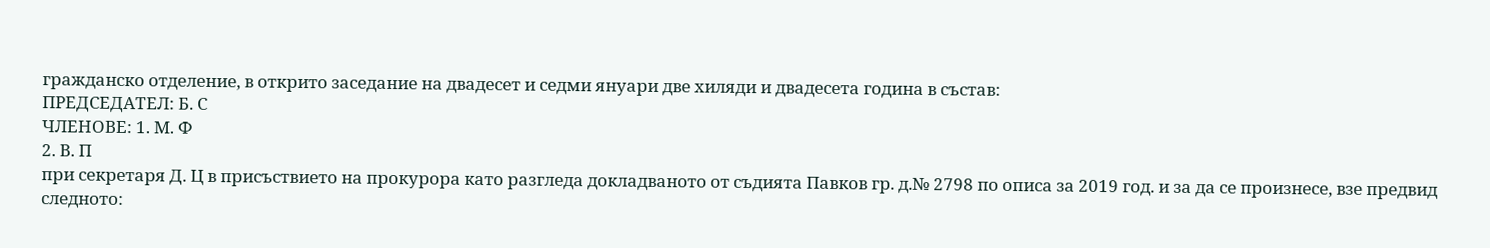гражданско отделение, в открито заседание на двадесет и седми януари две хиляди и двадесета година в състав:
ПРЕДСЕДАТЕЛ: Б. С
ЧЛЕНОВЕ: 1. М. Ф
2. В. П
при секретаря Д. Ц в присъствието на прокурора като разгледа докладваното от съдията Павков гр. д.№ 2798 по описа за 2019 год. и за да се произнесе, взе предвид следното: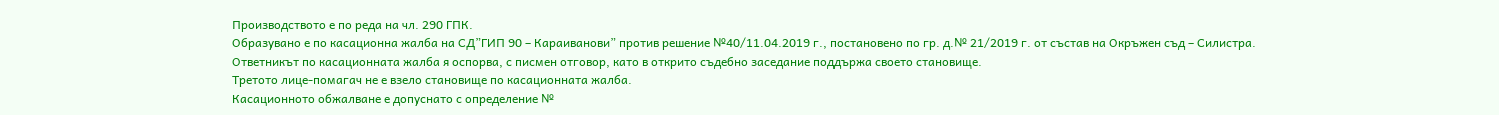Производството е по реда на чл. 290 ГПК.
Образувано е по касационна жалба на СД”ГИП 90 – Караиванови” против решение №40/11.04.2019 г., постановено по гр. д.№ 21/2019 г. от състав на Окръжен съд – Силистра.
Ответникът по касационната жалба я оспорва, с писмен отговор, като в открито съдебно заседание поддържа своето становище.
Третото лице-помагач не е взело становище по касационната жалба.
Касационното обжалване е допуснато с определение №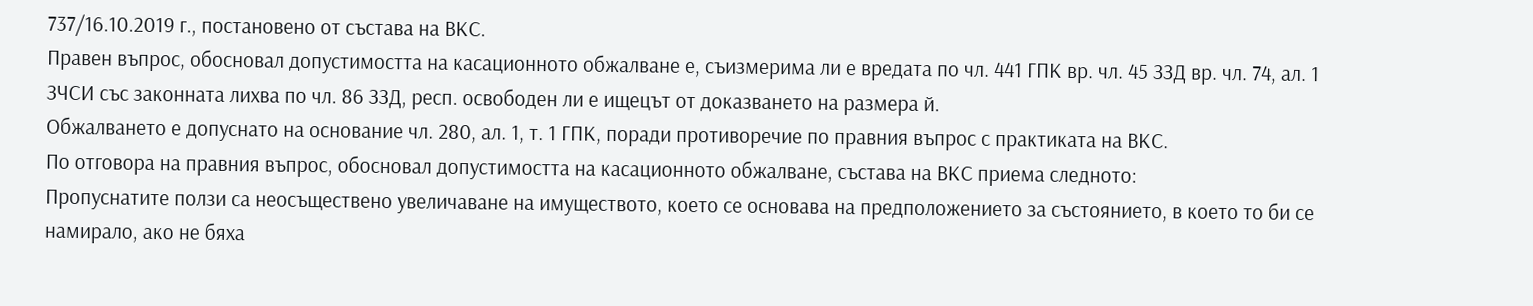737/16.10.2019 г., постановено от състава на ВКС.
Правен въпрос, обосновал допустимостта на касационното обжалване е, съизмерима ли е вредата по чл. 441 ГПК вр. чл. 45 ЗЗД вр. чл. 74, ал. 1 ЗЧСИ със законната лихва по чл. 86 ЗЗД, респ. освободен ли е ищецът от доказването на размера й.
Обжалването е допуснато на основание чл. 280, ал. 1, т. 1 ГПК, поради противоречие по правния въпрос с практиката на ВКС.
По отговора на правния въпрос, обосновал допустимостта на касационното обжалване, състава на ВКС приема следното:
Пропуснатите ползи са неосъществено увеличаване на имуществото, което се основава на предположението за състоянието, в което то би се намирало, ако не бяха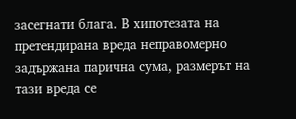засегнати блага. В хипотезата на претендирана вреда неправомерно задържана парична сума, размерът на тази вреда се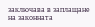заключава в заплащане на законната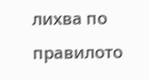лихва по правилото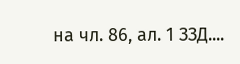на чл. 86, ал. 1 ЗЗД....